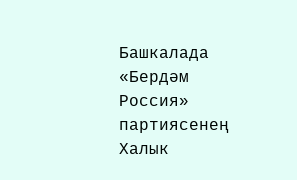Башкалада «Бердәм Россия» партиясенең Халык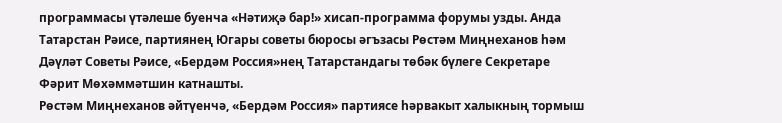программасы үтәлеше буенча «Нәтиҗә бар!» хисап-программа форумы узды. Анда Татарстан Рәисе, партиянең Югары советы бюросы әгъзасы Рөстәм Миңнеханов һәм Дәүләт Советы Рәисе, «Бердәм Россия»нең Татарстандагы төбәк бүлеге Секретаре Фәрит Мөхәммәтшин катнашты.
Рөстәм Миңнеханов әйтүенчә, «Бердәм Россия» партиясе һәрвакыт халыкның тормыш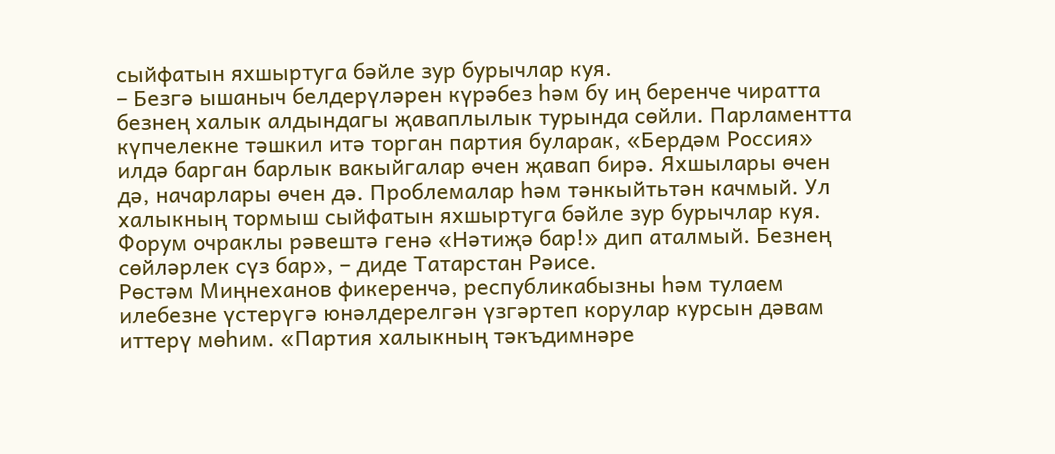сыйфатын яхшыртуга бәйле зур бурычлар куя.
– Безгә ышаныч белдерүләрен күрәбез һәм бу иң беренче чиратта безнең халык алдындагы җаваплылык турында сөйли. Парламентта күпчелекне тәшкил итә торган партия буларак, «Бердәм Россия» илдә барган барлык вакыйгалар өчен җавап бирә. Яхшылары өчен дә, начарлары өчен дә. Проблемалар һәм тәнкыйтьтән качмый. Ул халыкның тормыш сыйфатын яхшыртуга бәйле зур бурычлар куя. Форум очраклы рәвештә генә «Нәтиҗә бар!» дип аталмый. Безнең сөйләрлек сүз бар», – диде Татарстан Рәисе.
Рөстәм Миңнеханов фикеренчә, республикабызны һәм тулаем илебезне үстерүгә юнәлдерелгән үзгәртеп корулар курсын дәвам иттерү мөһим. «Партия халыкның тәкъдимнәре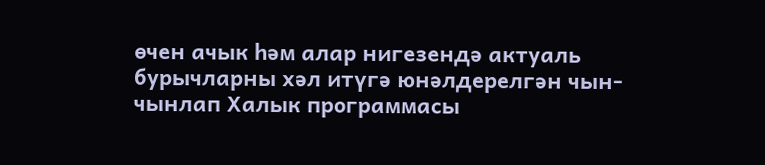өчен ачык һәм алар нигезендә актуаль бурычларны хәл итүгә юнәлдерелгән чын-чынлап Халык программасы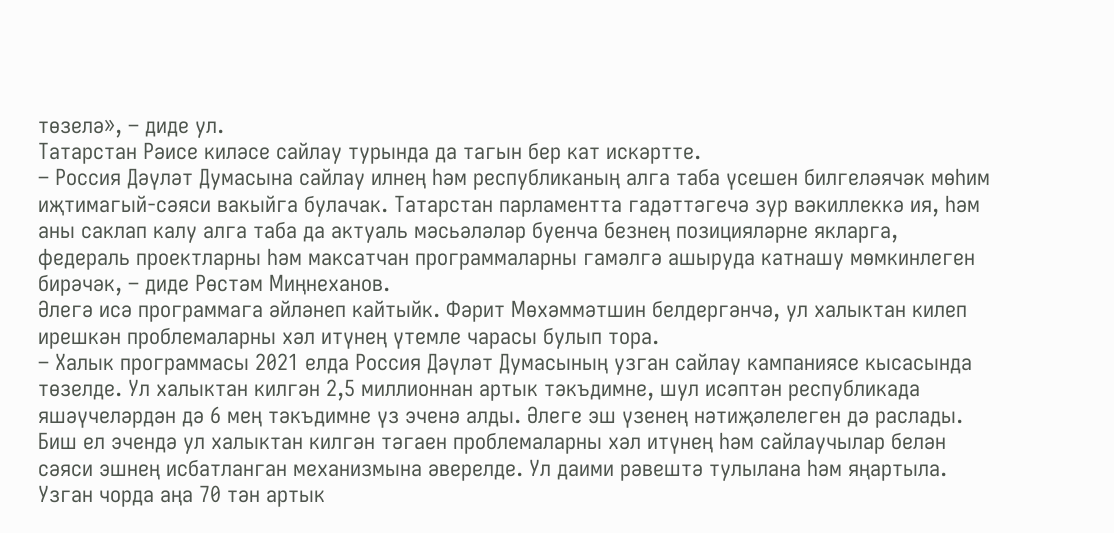төзелә», – диде ул.
Татарстан Рәисе киләсе сайлау турында да тагын бер кат искәртте.
– Россия Дәүләт Думасына сайлау илнең һәм республиканың алга таба үсешен билгеләячәк мөһим иҗтимагый-сәяси вакыйга булачак. Татарстан парламентта гадәттәгечә зур вәкиллеккә ия, һәм аны саклап калу алга таба да актуаль мәсьәләләр буенча безнең позицияләрне якларга, федераль проектларны һәм максатчан программаларны гамәлгә ашыруда катнашу мөмкинлеген бирәчәк, – диде Рөстәм Миңнеханов.
Әлегә исә программага әйләнеп кайтыйк. Фәрит Мөхәммәтшин белдергәнчә, ул халыктан килеп ирешкән проблемаларны хәл итүнең үтемле чарасы булып тора.
– Халык программасы 2021 елда Россия Дәүләт Думасының узган сайлау кампаниясе кысасында төзелде. Ул халыктан килгән 2,5 миллионнан артык тәкъдимне, шул исәптән республикада яшәүчеләрдән дә 6 мең тәкъдимне үз эченә алды. Әлеге эш үзенең нәтиҗәлелеген дә раслады. Биш ел эчендә ул халыктан килгән тәгаен проблемаларны хәл итүнең һәм сайлаучылар белән сәяси эшнең исбатланган механизмына әверелде. Ул даими рәвештә тулылана һәм яңартыла. Узган чорда аңа 70 тән артык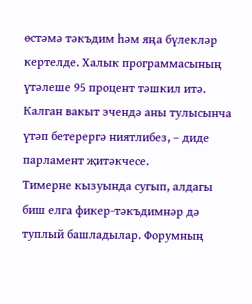өстәмә тәкъдим һәм яңа бүлекләр кертелде. Халык программасының үтәлеше 95 процент тәшкил итә. Калган вакыт эчендә аны тулысынча үтәп бетерергә ниятлибез, – диде парламент җитәкчесе.
Тимерне кызуында сугып, алдагы биш елга фикер-тәкъдимнәр дә туплый башладылар. Форумның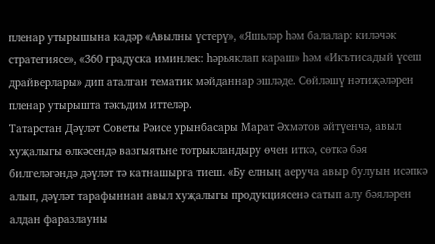пленар утырышына кадәр «Авылны үстерү», «Яшьләр һәм балалар: киләчәк стратегиясе», «360 градуска иминлек: һәрьяклап караш» һәм «Икътисадый үсеш драйверлары» дип аталган тематик мәйданнар эшләде. Сөйләшү нәтиҗәләрен пленар утырышта тәкъдим иттеләр.
Татарстан Дәүләт Советы Рәисе урынбасары Марат Әхмәтов әйтүенчә, авыл хуҗалыгы өлкәсендә вазгыятьне тотрыкландыру өчен иткә, сөткә бәя билгеләгәндә дәүләт тә катнашырга тиеш. «Бу елның аеруча авыр булуын исәпкә алып, дәүләт тарафыннан авыл хуҗалыгы продукциясенә сатып алу бәяләрен алдан фаразлауны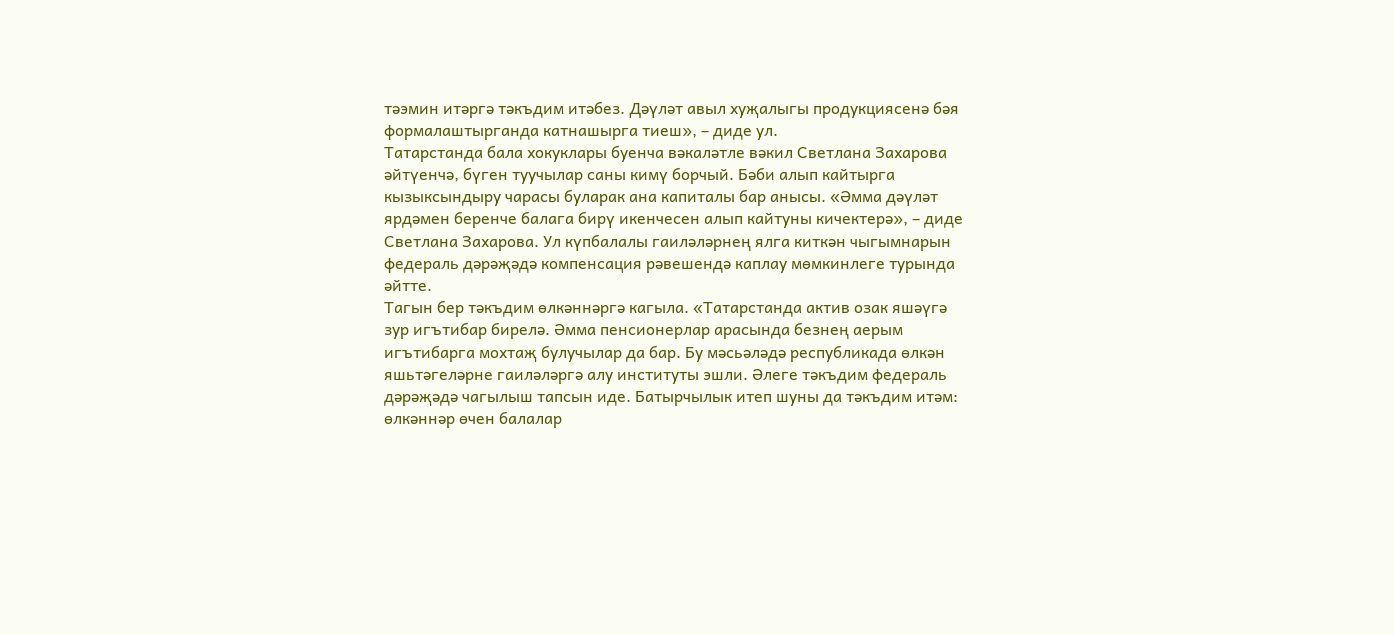тәэмин итәргә тәкъдим итәбез. Дәүләт авыл хуҗалыгы продукциясенә бәя формалаштырганда катнашырга тиеш», – диде ул.
Татарстанда бала хокуклары буенча вәкаләтле вәкил Светлана Захарова әйтүенчә, бүген туучылар саны кимү борчый. Бәби алып кайтырга кызыксындыру чарасы буларак ана капиталы бар анысы. «Әмма дәүләт ярдәмен беренче балага бирү икенчесен алып кайтуны кичектерә», – диде Светлана Захарова. Ул күпбалалы гаиләләрнең ялга киткән чыгымнарын федераль дәрәҗәдә компенсация рәвешендә каплау мөмкинлеге турында әйтте.
Тагын бер тәкъдим өлкәннәргә кагыла. «Татарстанда актив озак яшәүгә зур игътибар бирелә. Әмма пенсионерлар арасында безнең аерым игътибарга мохтаҗ булучылар да бар. Бу мәсьәләдә республикада өлкән яшьтәгеләрне гаиләләргә алу институты эшли. Әлеге тәкъдим федераль дәрәҗәдә чагылыш тапсын иде. Батырчылык итеп шуны да тәкъдим итәм: өлкәннәр өчен балалар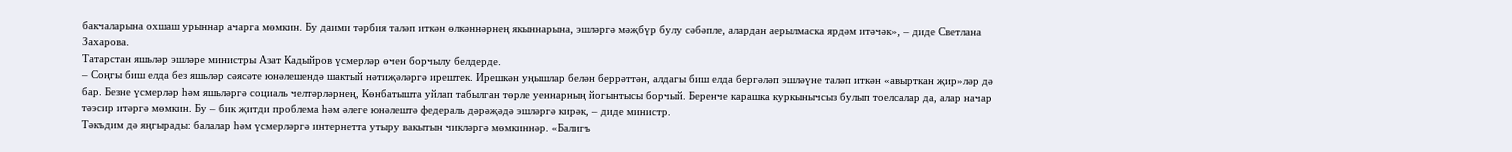бакчаларына охшаш урыннар ачарга мөмкин. Бу даими тәрбия таләп иткән өлкәннәрнең якыннарына, эшләргә мәҗбүр булу сәбәпле, алардан аерылмаска ярдәм итәчәк», – диде Светлана Захарова.
Татарстан яшьләр эшләре министры Азат Кадыйров үсмерләр өчен борчылу белдерде.
– Соңгы биш елда без яшьләр сәясәте юнәлешендә шактый нәтиҗәләргә ирештек. Ирешкән уңышлар белән беррәттән, алдагы биш елда бергәләп эшләүне таләп иткән «авырткан җир»ләр дә бар. Безне үсмерләр һәм яшьләргә социаль челтәрләрнең, Көнбатышта уйлап табылган төрле уеннарның йогынтысы борчый. Беренче карашка куркынычсыз булып тоелсалар да, алар начар тәэсир итәргә мөмкин. Бу – бик җитди проблема һәм әлеге юнәлештә федераль дәрәҗәдә эшләргә кирәк, – диде министр.
Тәкъдим дә яңгырады: балалар һәм үсмерләргә интернетта утыру вакытын чикләргә мөмкиннәр. «Балигъ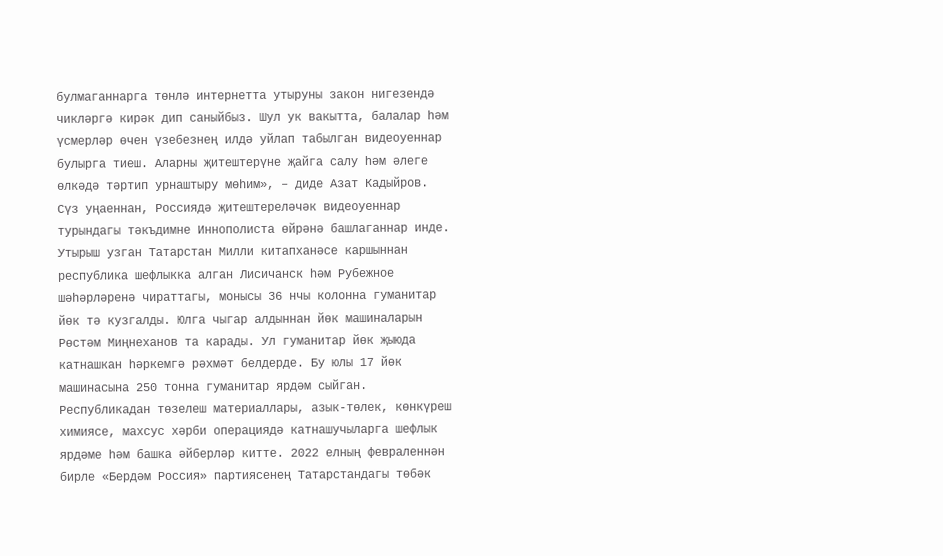булмаганнарга төнлә интернетта утыруны закон нигезендә чикләргә кирәк дип саныйбыз. Шул ук вакытта, балалар һәм үсмерләр өчен үзебезнең илдә уйлап табылган видеоуеннар булырга тиеш. Аларны җитештерүне җайга салу һәм әлеге өлкәдә тәртип урнаштыру мөһим», – диде Азат Кадыйров. Сүз уңаеннан, Россиядә җитештереләчәк видеоуеннар турындагы тәкъдимне Иннополиста өйрәнә башлаганнар инде.
Утырыш узган Татарстан Милли китапханәсе каршыннан республика шефлыкка алган Лисичанск һәм Рубежное шәһәрләренә чираттагы, монысы 36 нчы колонна гуманитар йөк тә кузгалды. Юлга чыгар алдыннан йөк машиналарын Рөстәм Миңнеханов та карады. Ул гуманитар йөк җыюда катнашкан һәркемгә рәхмәт белдерде. Бу юлы 17 йөк машинасына 250 тонна гуманитар ярдәм сыйган. Республикадан төзелеш материаллары, азык-төлек, көнкүреш химиясе, махсус хәрби операциядә катнашучыларга шефлык ярдәме һәм башка әйберләр китте. 2022 елның февраленнән бирле «Бердәм Россия» партиясенең Татарстандагы төбәк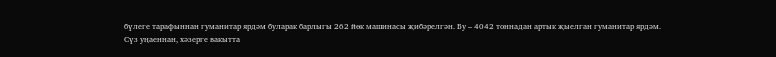бүлеге тарафыннан гуманитар ярдәм буларак барлыгы 262 йөк машинасы җибәрелгән. Бу – 4042 тоннадан артык җыелган гуманитар ярдәм.
Сүз уңаеннан, хәзерге вакытта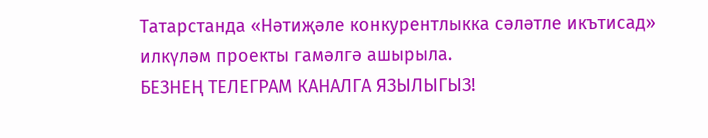Татарстанда «Нәтиҗәле конкурентлыкка сәләтле икътисад» илкүләм проекты гамәлгә ашырыла.
БЕЗНЕҢ ТЕЛЕГРАМ КАНАЛГА ЯЗЫЛЫГЫЗ!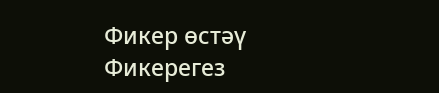Фикер өстәү
Фикерегез